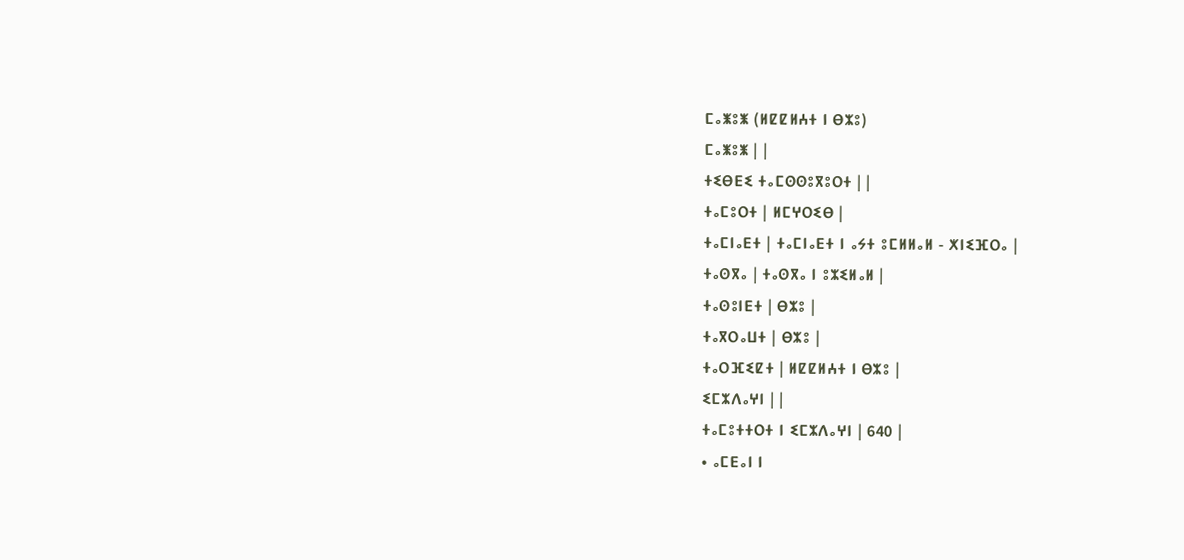ⵎⴰⵥⵓⵥ (ⵍⵇⵇⵍⵄⵜ ⵏ ⴱⵣⵓ)
ⵎⴰⵥⵓⵥ | |
ⵜⵉⴱⴹⵉ ⵜⴰⵎⵙⵙⵓⴳⵓⵔⵜ | |
ⵜⴰⵎⵓⵔⵜ | ⵍⵎⵖⵔⵉⴱ |
ⵜⴰⵎⵏⴰⴹⵜ | ⵜⴰⵎⵏⴰⴹⵜ ⵏ ⴰⵢⵜ ⵓⵎⵍⵍⴰⵍ - ⵅⵏⵉⴼⵔⴰ |
ⵜⴰⵙⴳⴰ | ⵜⴰⵙⴳⴰ ⵏ ⵓⵣⵉⵍⴰⵍ |
ⵜⴰⵙⵓⵏⴹⵜ | ⴱⵣⵓ |
ⵜⴰⴳⵔⴰⵡⵜ | ⴱⵣⵓ |
ⵜⴰⵔⴼⵉⵇⵜ | ⵍⵇⵇⵍⵄⵜ ⵏ ⴱⵣⵓ |
ⵉⵎⵣⴷⴰⵖⵏ | |
ⵜⴰⵎⵓⵜⵜⵔⵜ ⵏ ⵉⵎⵣⴷⴰⵖⵏ | 640 |
• ⴰⵎⴹⴰⵏ ⵏ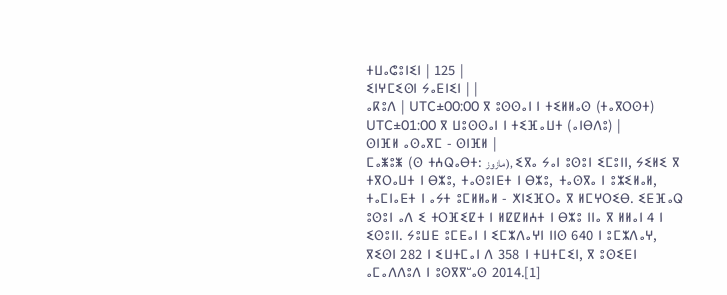ⵜⵡⴰⵛⵓⵏⵉⵏ | 125 |
ⵉⵏⵖⵎⵉⵙⵏ ⵢⴰⴹⵏⵉⵏ | |
ⴰⴽⵓⴷ | UTC±00:00 ⴳ ⵓⵙⵙⴰⵏ ⵏ ⵜⵉⵍⵍⴰⵙ (ⵜⴰⴳⵔⵙⵜ) UTC±01:00 ⴳ ⵡⵓⵙⵙⴰⵏ ⵏ ⵜⵉⴼⴰⵡⵜ (ⴰⵏⴱⴷⵓ) |
ⵙⵏⴼⵍ ⴰⵙⴰⴳⵎ - ⵙⵏⴼⵍ |
ⵎⴰⵥⵓⵥ (ⵙ ⵜⵄⵕⴰⴱⵜ: مازوز), ⵉⴳⴰ ⵢⴰⵏ ⵓⵙⵓⵏ ⵉⵎⵓⵏⵏ, ⵢⵉⵍⵉ ⴳ ⵜⴳⵔⴰⵡⵜ ⵏ ⴱⵣⵓ, ⵜⴰⵙⵓⵏⴹⵜ ⵏ ⴱⵣⵓ, ⵜⴰⵙⴳⴰ ⵏ ⵓⵣⵉⵍⴰⵍ, ⵜⴰⵎⵏⴰⴹⵜ ⵏ ⴰⵢⵜ ⵓⵎⵍⵍⴰⵍ - ⵅⵏⵉⴼⵔⴰ ⴳ ⵍⵎⵖⵔⵉⴱ. ⵉⴹⴼⴰⵕ ⵓⵙⵓⵏ ⴰⴷ ⵉ ⵜⵔⴼⵉⵇⵜ ⵏ ⵍⵇⵇⵍⵄⵜ ⵏ ⴱⵣⵓ ⵏⵏⴰ ⴳ ⵍⵍⴰⵏ 4 ⵏ ⵉⵙⵓⵏⵏ. ⵢⵓⵡⴹ ⵓⵎⴹⴰⵏ ⵏ ⵉⵎⵣⴷⴰⵖⵏ ⵏⵏⵙ 640 ⵏ ⵓⵎⵣⴷⴰⵖ, ⴳⵉⵙⵏ 282 ⵏ ⵉⵡⵜⵎⴰⵏ ⴷ 358 ⵏ ⵜⵡⵜⵎⵉⵏ, ⴳ ⵓⵙⵉⴹⵏ ⴰⵎⴰⴷⴷⵓⴷ ⵏ ⵓⵙⴳⴳⵯⴰⵙ 2014.[1]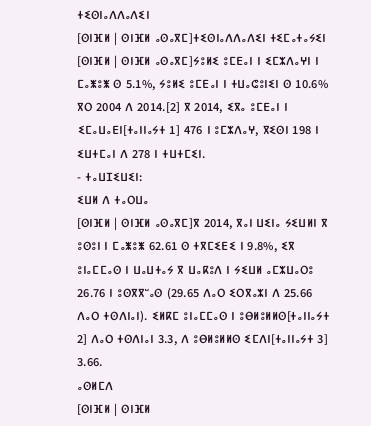ⵜⵉⵙⵏⴰⴷⴷⴰⴷⵉⵏ
[ⵙⵏⴼⵍ | ⵙⵏⴼⵍ ⴰⵙⴰⴳⵎ]ⵜⵉⵙⵏⴰⴷⴷⴰⴷⵉⵏ ⵜⵉⵎⴰⵜⴰⵢⵉⵏ
[ⵙⵏⴼⵍ | ⵙⵏⴼⵍ ⴰⵙⴰⴳⵎ]ⵢⵓⵍⵉ ⵓⵎⴹⴰⵏ ⵏ ⵉⵎⵣⴷⴰⵖⵏ ⵏ ⵎⴰⵥⵓⵥ ⵙ 5.1%, ⵢⵓⵍⵉ ⵓⵎⴹⴰⵏ ⵏ ⵜⵡⴰⵛⵓⵏⵉⵏ ⵙ 10.6% ⴳⵔ 2004 ⴷ 2014.[2] ⴳ 2014, ⵉⴳⴰ ⵓⵎⴹⴰⵏ ⵏ ⵉⵎⴰⵡⴰⴹⵏ[ⵜⴰⵏⵏⴰⵢⵜ 1] 476 ⵏ ⵓⵎⵣⴷⴰⵖ, ⴳⵉⵙⵏ 198 ⵏ ⵉⵡⵜⵎⴰⵏ ⴷ 278 ⵏ ⵜⵡⵜⵎⵉⵏ.
- ⵜⴰⵡⵊⵉⵡⵉⵏ:
ⵉⵡⵍ ⴷ ⵜⴰⵔⵡⴰ
[ⵙⵏⴼⵍ | ⵙⵏⴼⵍ ⴰⵙⴰⴳⵎ]ⴳ 2014, ⴳⴰⵏ ⵡⵉⵏⴰ ⵢⵉⵡⵍⵏ ⴳ ⵓⵙⵓⵏ ⵏ ⵎⴰⵥⵓⵥ 62.61 ⵙ ⵜⴳⵎⵉⴹⵉ ⵏ 9.8%, ⵉⴳ ⵓⵏⴰⵎⵎⴰⵙ ⵏ ⵡⴰⵡⵜⴰⵢ ⴳ ⵡⴰⴽⵓⴷ ⵏ ⵢⵉⵡⵍ ⴰⵎⵣⵡⴰⵔⵓ 26.76 ⵏ ⵓⵙⴳⴳⵯⴰⵙ (29.65 ⴷⴰⵔ ⵉⵔⴳⴰⵣⵏ ⴷ 25.66 ⴷⴰⵔ ⵜⵙⴷⵏⴰⵏ). ⵉⵍⴽⵎ ⵓⵏⴰⵎⵎⴰⵙ ⵏ ⵓⴱⵍⵓⵍⵍⵙ[ⵜⴰⵏⵏⴰⵢⵜ 2] ⴷⴰⵔ ⵜⵙⴷⵏⴰⵏ 3.3, ⴷ ⵓⴱⵍⵓⵍⵍⵙ ⵉⵎⴷⵏ[ⵜⴰⵏⵏⴰⵢⵜ 3] 3.66.
ⴰⵙⵍⵎⴷ
[ⵙⵏⴼⵍ | ⵙⵏⴼⵍ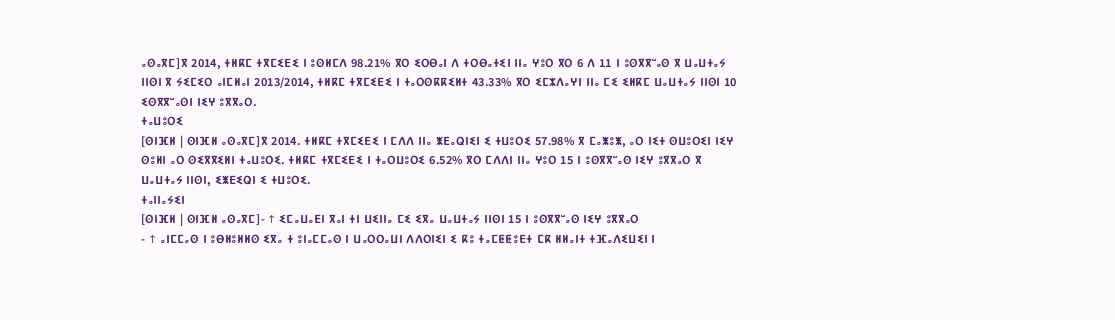ⴰⵙⴰⴳⵎ]ⴳ 2014, ⵜⵍⴽⵎ ⵜⴳⵎⵉⴹⵉ ⵏ ⵓⵙⵍⵎⴷ 98.21% ⴳⵔ ⵉⵔⴱⴰⵏ ⴷ ⵜⵔⴱⴰⵜⵉⵏ ⵏⵏⴰ ⵖⵓⵔ ⴳⵔ 6 ⴷ 11 ⵏ ⵓⵙⴳⴳⵯⴰⵙ ⴳ ⵡⴰⵡⵜⴰⵢ ⵏⵏⵙⵏ ⴳ ⵢⵉⵎⵉⵔ ⴰⵏⵎⵍⴰⵏ 2013/2014, ⵜⵍⴽⵎ ⵜⴳⵎⵉⴹⵉ ⵏ ⵜⴰⵔⵙⴽⴽⵉⵍⵜ 43.33% ⴳⵔ ⵉⵎⵣⴷⴰⵖⵏ ⵏⵏⴰ ⵎⵉ ⵉⵍⴽⵎ ⵡⴰⵡⵜⴰⵢ ⵏⵏⵙⵏ 10 ⵉⵙⴳⴳⵯⴰⵙⵏ ⵏⵉⵖ ⵓⴳⴳⴰⵔ.
ⵜⴰⵡⵓⵔⵉ
[ⵙⵏⴼⵍ | ⵙⵏⴼⵍ ⴰⵙⴰⴳⵎ]ⴳ 2014. ⵜⵍⴽⵎ ⵜⴳⵎⵉⴹⵉ ⵏ ⵎⴷⴷ ⵏⵏⴰ ⵥⴹⴰⵕⵏⵉⵏ ⵉ ⵜⵡⵓⵔⵉ 57.98% ⴳ ⵎⴰⵥⵓⵥ, ⴰⵔ ⵏⵉⵜ ⵙⵡⵓⵔⵉⵏ ⵏⵉⵖ ⵙⵓⵍⵏ ⴰⵔ ⵙⵉⴳⴳⵉⵍⵏ ⵜⴰⵡⵓⵔⵉ. ⵜⵍⴽⵎ ⵜⴳⵎⵉⴹⵉ ⵏ ⵜⴰⵔⵡⵓⵔⵉ 6.52% ⴳⵔ ⵎⴷⴷⵏ ⵏⵏⴰ ⵖⵓⵔ 15 ⵏ ⵓⵙⴳⴳⵯⴰⵙ ⵏⵉⵖ ⵓⴳⴳⴰⵔ ⴳ ⵡⴰⵡⵜⴰⵢ ⵏⵏⵙⵏ, ⵉⵥⴹⵉⵕⵏ ⵉ ⵜⵡⵓⵔⵉ.
ⵜⴰⵏⵏⴰⵢⵉⵏ
[ⵙⵏⴼⵍ | ⵙⵏⴼⵍ ⴰⵙⴰⴳⵎ]- ↑ ⵉⵎⴰⵡⴰⴹⵏ ⴳⴰⵏ ⵜⵏ ⵡⵉⵏⵏⴰ ⵎⵉ ⵉⴳⴰ ⵡⴰⵡⵜⴰⵢ ⵏⵏⵙⵏ 15 ⵏ ⵓⵙⴳⴳⵯⴰⵙ ⵏⵉⵖ ⵓⴳⴳⴰⵔ
- ↑ ⴰⵏⵎⵎⴰⵙ ⵏ ⵓⴱⵍⵓⵍⵍⵙ ⵉⴳⴰ ⵜ ⵓⵏⴰⵎⵎⴰⵙ ⵏ ⵡⴰⵔⵔⴰⵡⵏ ⴷⴷⵔⵏⵉⵏ ⵉ ⴽⵓ ⵜⴰⵎⵟⵟⵓⴹⵜ ⵎⴽ ⵍⵍⴰⵏⵜ ⵜⴼⴰⴷⵉⵡⵉⵏ ⵏ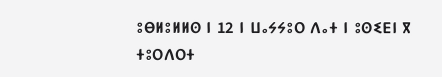ⵓⴱⵍⵓⵍⵍⵙ ⵏ 12 ⵏ ⵡⴰⵢⵢⵓⵔ ⴷⴰⵜ ⵏ ⵓⵙⵉⴹⵏ ⴳ ⵜⵓⵔⴷⵔⵜ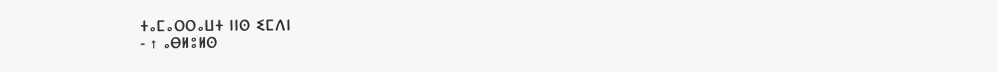ⵜⴰⵎⴰⵔⵔⴰⵡⵜ ⵏⵏⵙ ⵉⵎⴷⵏ
- ↑ ⴰⴱⵍⵓⵍⵙ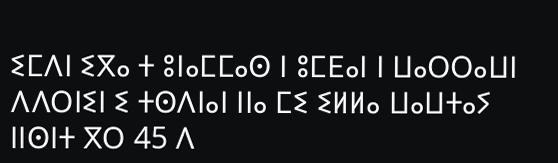ⵉⵎⴷⵏ ⵉⴳⴰ ⵜ ⵓⵏⴰⵎⵎⴰⵙ ⵏ ⵓⵎⴹⴰⵏ ⵏ ⵡⴰⵔⵔⴰⵡⵏ ⴷⴷⵔⵏⵉⵏ ⵉ ⵜⵙⴷⵏⴰⵏ ⵏⵏⴰ ⵎⵉ ⵉⵍⵍⴰ ⵡⴰⵡⵜⴰⵢ ⵏⵏⵙⵏⵜ ⴳⵔ 45 ⴷ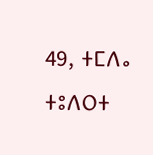49, ⵜⵎⴷⴰ ⵜⵓⴷⵔⵜ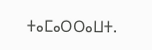ⵜⴰⵎⴰⵔⵔⴰⵡⵜ.